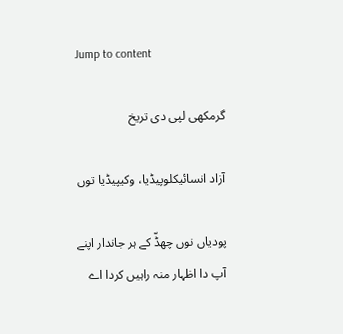Jump to content

گرمکھی لپی دی تریخ

آزاد انسائیکلوپیڈیا، وکیپیڈیا توں

پودیاں نوں چھڈّ کے ہر جاندار اپنے آپ دا اظہار منہ راہیں کردا اے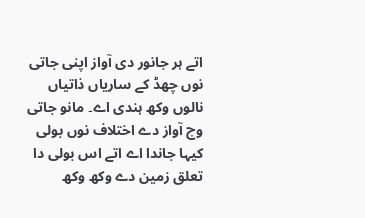اتے ہر جانور دی آواز اپنی جاتی نوں چھڈ کے ساریاں ذاتیاں نالوں وکھ ہندی اے۔ مانو جاتی وچ آواز دے اختلاف نوں بولی کیہا جاندا اے اتے اس بولی دا تعلق زمین دے وکھ وکھ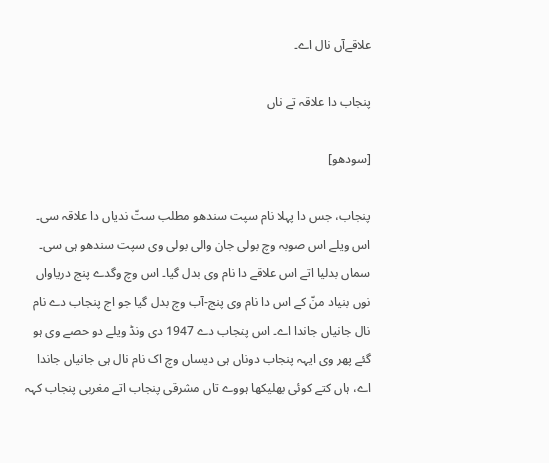علاقےآں نال اے۔

پنجاب دا علاقہ تے ناں

[سودھو]

پنجاب، جس دا پہلا نام سپت سندھو مطلب ستّ ندیاں دا علاقہ سی۔ اس ویلے اس صوبہ وچ بولی جان والی بولی وی سپت سندھو ہی سی۔ سماں بدلیا اتے اس علاقے دا نام وی بدل گیا۔ اس وچ وگدے پنج دریاواں نوں بنیاد منّ کے اس دا نام وی پنج-آب وچ بدل گیا جو اج پنجاب دے نام نال جانیاں جاندا اے۔ اس پنجاب دے 1947 دی ونڈ ویلے دو حصے وی ہو گئے پھر وی ایہہ پنجاب دوناں ہی دیساں وچ اک نام نال ہی جانیاں جاندا اے، ہاں کتے کوئی بھلیکھا ہووے تاں مشرقی پنجاب اتے مغربی پنجاب کہہ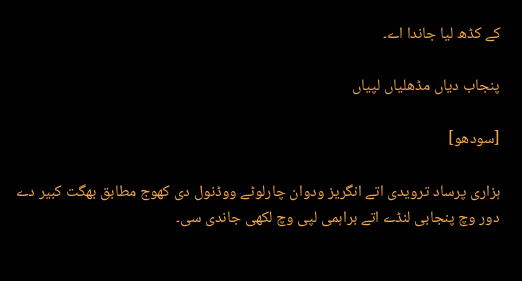کے کڈھ لیا جاندا اے۔

پنجاب دیاں مڈھلیاں لپیاں

[سودھو]

ہزاری پرساد ترویدی اتے انگریز ودوان چارلوٹے ووڈنول دی کھوج مطابق بھگت کبیر دے دور وچ پنجابی لنڈے اتے براہمی لپی وچ لکھی جاندی سی۔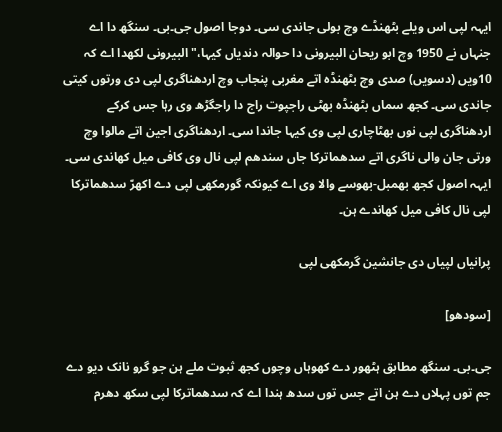ایہہ لپی اس ویلے بٹھنڈے وچ بولی جاندی سی۔ دوجا اصول جی۔بی۔ سنگھ دا اے جنہاں نے 1950 وچ ابو ریحان البیرونی دا حوالہ دندیاں کیہا،"البیرونی لکھدا اے کہ 10ویں (دسویں) صدی وچ بٹھنڈہ اتے مغربی پنجاب وچ اردھناگری لپی دی ورتوں کیتی جاندی سی۔ کجھ سماں بٹھنڈہ بھٹی راجپوت راج دا راجگڑھ وی رہا جس کرکے اردھناگری لپی نوں بھٹاچاری لپی وی کیہا جاندا سی۔ اردھناگری اجین اتے مالوا وچ ورتی جان والی ناگری اتے سدھماترکا جاں سندھم لپی نال وی کافی میل کھاندی سی۔ ایہہ اصول کجھ بھمبل-بھوسے والا وی اے کیونکہ گورمکھی لپی دے اکھرّ سدھماترکا لپی نال کافی میل کھاندے ہن۔

پرانیاں لپیاں دی جانشین گرمکھی لپی

[سودھو]

جی۔بی۔ سنگھ مطابق ہٹھور دے کھوہاں وچوں کجھ ثبوت ملے ہن جو گرو نانک دیو دے جم توں پہلاں دے ہن اتے جس توں سدھ ہندا اے کہ سدھماترکا لپی سکھ دھرم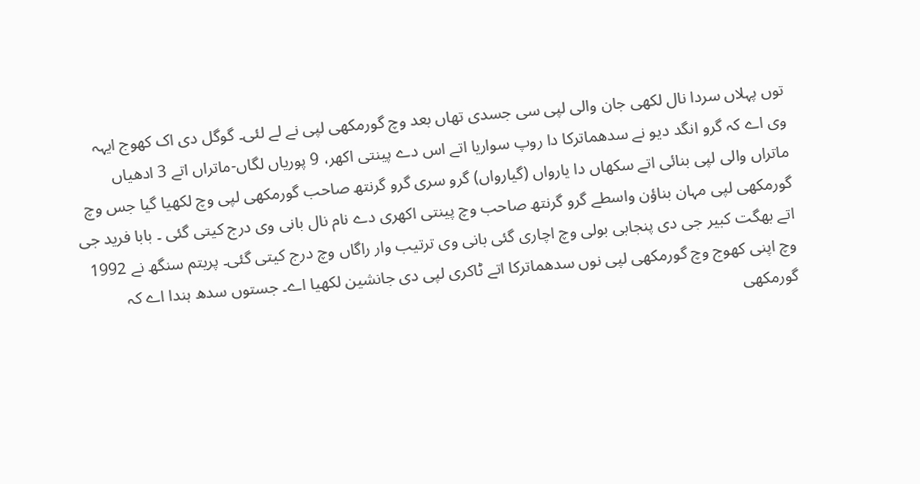توں پہلاں سردا نال لکھی جان والی لپی سی جسدی تھاں بعد وچ گورمکھی لپی نے لے لئی۔ گوگل دی اک کھوج ایہہ وی اے کہ گرو انگد دیو نے سدھماترکا دا روپ سواریا اتے اس دے پینتی اکھر، 9 پوریاں لگاں-ماتراں اتے 3 ادھیاں ماتراں والی لپی بنائی اتے سکھاں دا یارواں (گیارواں) گرو سری گرو گرنتھ صاحب گورمکھی لپی وچ لکھیا گیا جس وچ گورمکھی لپی مہان بناؤن واسطے گرو گرنتھ صاحب وچ پینتی اکھری دے نام نال بانی وی درج کیتی گئی ۔ بابا فرید جی اتے بھگت کبیر جی دی پنجابی بولی وچ اچاری گئی بانی وی ترتیب وار راگاں وچ درج کیتی گئی۔ پریتم سنگھ نے 1992 وچ اپنی کھوج وچ گورمکھی لپی نوں سدھماترکا اتے ٹاکری لپی دی جانشین لکھیا اے۔ جستوں سدھ ہندا اے کہ گورمکھی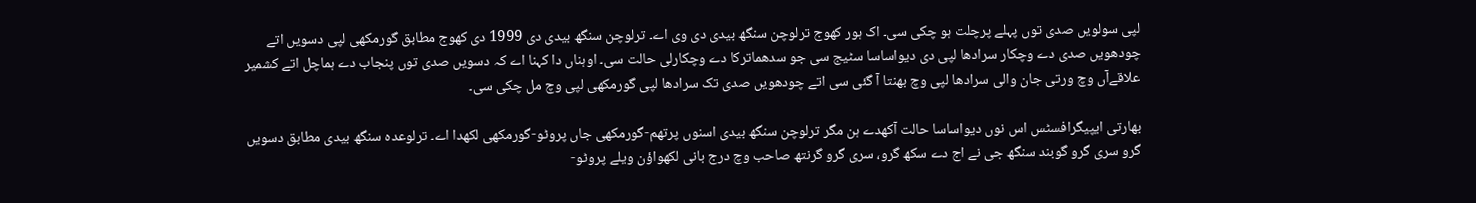لپی سولویں صدی توں پہلے پرچلت ہو چکی سی۔ اک ہور کھوج ترلوچن سنگھ بیدی دی وی اے۔ ترلوچن سنگھ بیدی دی 1999 دی کھوج مطابق گورمکھی لپی دسویں اتے چودھویں صدی دے وچکار سرادھا لپی دی دیواساسا سٹیج سی جو سدھماترکا دے وچکارلی حالت سی۔ اوہناں دا کہنا اے کہ دسویں صدی توں پنجاب دے ہماچل اتے کشمیر علاقےآں وچ ورتی جان والی سرادھا لپی وچ بھنتا آ گئی سی اتے چودھویں صدی تک سرادھا لپی گورمکھی لپی وچ مل چکی سی۔

بھارتی ایپیگرافسٹس اس نوں دیواساسا حالت آکھدے ہن مگر ترلوچن سنگھ بیدی اسنوں پرتھم-گورمکھی جاں پروٹو-گورمکھی لکھدا اے۔ ترلوعدہ سنگھ بیدی مطابق دسویں گرو سری گرو گوبند سنگھ جی نے اج دے سکھ گرو، سری گرو گرنتھ صاحب وچ درج بانی لکھواؤن ویلے پروٹو-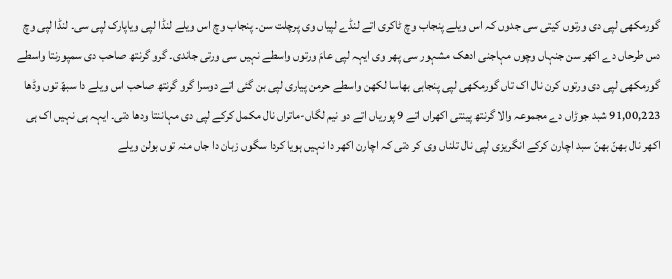گورمکھی لپی دی ورتوں کیتی سی جدوں کہ اس ویلے پنجاب وچ ٹاکری اتے لنڈے لپیاں وی پرچلت سن۔ پنجاب وچ اس ویلے لنڈا لپی ویاپارک لپی سی۔ لنڈا لپی وچ دس طرحاں دے اکھر سن جنہاں وچوں مہاجنی ادھک مشہور سی پھر وی ایہہ لپی عامَ ورتوں واسطے نہیں سی ورتی جاندی۔ گرو گرنتھ صاحب دی سمپورنتا واسطے گورمکھی لپی دی ورتوں کرن نال اک تاں گورمکھی لپی پنجابی بھاسا لکھن واسطے حرمن پیاری لپی بن گئی اتے دوسرا گرو گرنتھ صاحب اس ویلے دا سبھّ توں وڈھا 91,00,223 شبد جوڑاں دے مجموعہ والا گرنتھ پینتی اکھراں اتے 9 پوریاں اتے دو نیم لگاں-ماتراں نال مکمل کرکے لپی دی مہاننتا ودھا دتی۔ ایہہ ہی نہیں اک ہی اکھر نال بھنّ بھنّ سبد اچارن کرکے انگریزی لپی نال تلناں وی کر دتی کہ اچارن اکھر دا نہیں ہویا کردا سگوں زبان دا جاں منہ توں بولن ویلے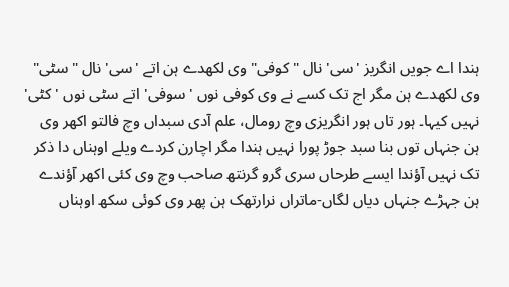ہندا اے جویں انگریز 'سی' نال "کوفی" وی لکھدے ہن اتے 'سی' نال "سٹی" وی لکھدے ہن مگر اج تک کسے نے وی کوفی نوں 'سوفی' اتے سٹی نوں 'کٹی' نہیں کیہا۔ ہور تاں ہور انگریزی وچ رومال، علم آدی سبداں وچ فالتو اکھر وی ہن جنہاں توں بنا سبد جوڑ پورا نہیں ہندا مگر اچارن کردے ویلے اوہناں دا ذکر تک نہیں آؤندا ایسے طرحاں سری گرو گرنتھ صاحب وچ وی کئی اکھر آؤندے ہن جہڑے جنہاں دیاں لگاں-ماتراں نرارتھک ہن پھر وی کوئی سکھ اوہناں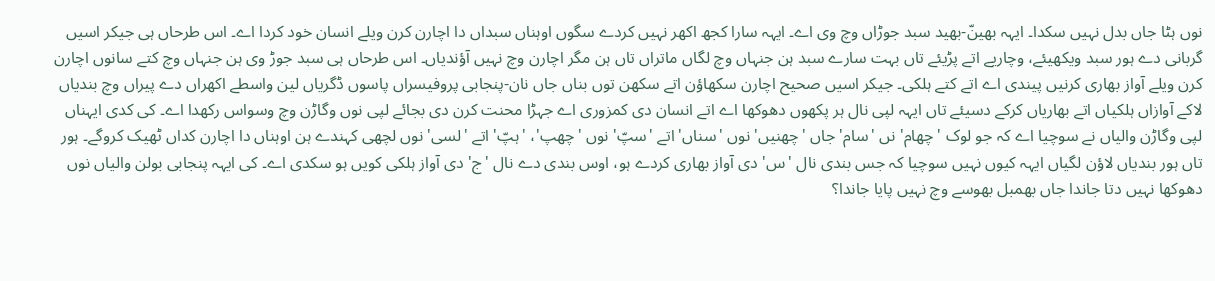نوں ہٹا جاں بدل نہیں سکدا۔ ایہہ بھینّ-بھید سبد جوڑاں وچ وی اے۔ ایہہ سارا کجھ اکھر نہیں کردے سگوں اوہناں سبداں دا اچارن کرن ویلے انسان خود کردا اے۔ اس طرحاں ہی جیکر اسیں گربانی دے ہور سبد ویکھیئے، وچاریے اتے پڑیئے تاں بہت سارے سبد ہن جنہاں وچ لگاں ماتراں تاں ہن مگر اچارن وچ نہیں آؤندیاں۔ اس طرحاں ہی سبد جوڑ وی ہن جنہاں وچ کتے سانوں اچارن کرن ویلے آواز بھاری کرنیں پیندی اے اتے کتے ہلکی۔ جیکر اسیں صحیح اچارن سکھاؤن اتے سکھن توں بناں جاں نان-پنجابی پروفیسراں پاسوں ڈگریاں لین واسطے اکھراں دے پیراں وچ بندیاں لاکے آوازاں ہلکیاں اتے بھاریاں کرکے دسیئے تاں ایہہ لپی نال ہر پکھوں دھوکھا اے اتے انسان دی کمزوری اے جہڑا محنت کرن دی بجائے لپی نوں وگاڑن وچ وسواس رکھدا اے۔ کی کدی ایہناں لپی وگاڑن والیاں نے سوچیا اے کہ جو لوک 'چھام' نں 'سام' جاں 'چھنیں' نوں 'سناں' اتے 'سپّ' نوں 'چھپ'، 'ہپّ' اتے 'لسی' نوں لچھی کہندے ہن اوہناں دا اچارن کداں ٹھیک کروگے۔ ہور تاں ہور بندیاں لاؤن لگیاں ایہہ کیوں نہیں سوچیا کہ جس بندی نال 'س' دی آواز بھاری کردے ہو، اوس بندی دے نال 'ج' دی آواز ہلکی کویں ہو سکدی اے۔ کی ایہہ پنجابی بولن والیاں نوں دھوکھا نہیں دتا جاندا جاں بھمبل بھوسے وچ نہیں پایا جاندا؟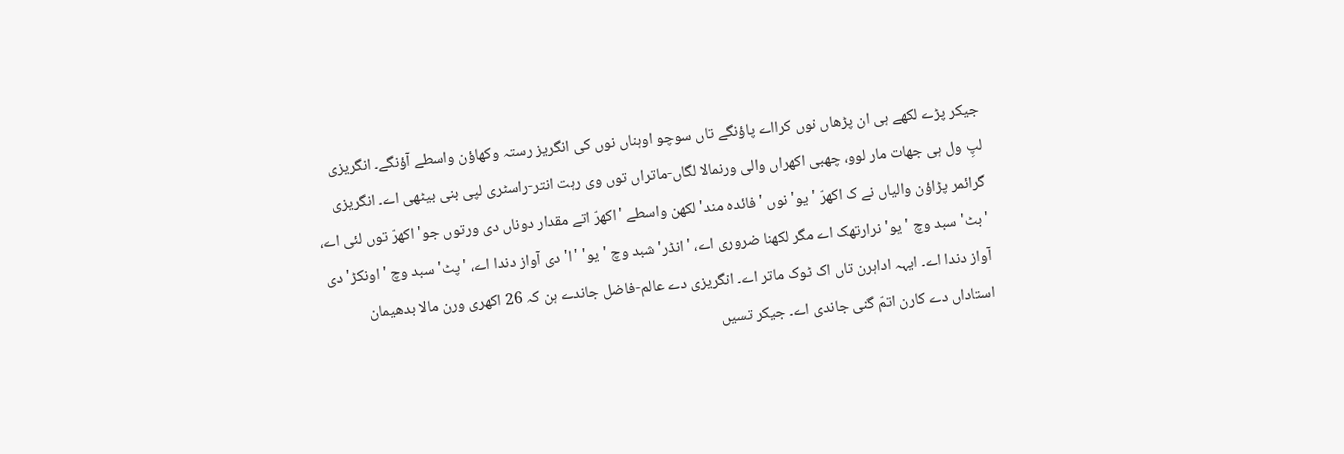جیکر پڑے لکھے ہی ان پڑھاں نوں کرااے پاؤنگے تاں سوچو اوہناں نوں کی انگریز رستہ وکھاؤن واسطے آؤنگے۔ انگریزی لپِ ول ہی جھات مار لوو، چھبی اکھراں والی ورنمالا لگاں-ماتراں توں وی رہت انتر-راسٹری لپی بنی بیٹھی اے۔ انگریزی گرائمر پڑاؤن والیاں نے ک اکھرّ 'یو' نوں 'فائدہ مند' لکھن واسطے 'اکھرّ اتے مقدار دوناں دی ورتوں جو' اکھرّ توں لئی اے، 'بٹ' سبد وچ 'یو' نرارتھک اے مگر لکھنا ضروری اے، 'انڈر' شبد وچ 'یو' 'ا' دی آواز دندا اے، 'پٹ' سبد وچ 'اونکڑ' دی آواز دندا اے۔ ایہہ اداہرن تاں اک ٹوک ماتر اے۔ انگریزی دے عالم-فاضل جاندے ہن کہ 26 اکھری ورن مالا بدھیمان استاداں دے کارن اتمّ گنی جاندی اے۔ جیکر تسیں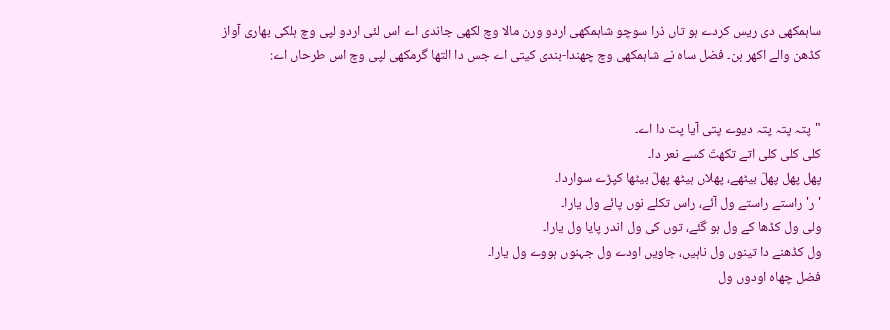ساہمکھی دی ریس کردے ہو تاں ذرا سوچو شاہمکھی اردو ورن مالا وچ لکھی جاندی اے اس لئی اردو لپی وچ ہلکی بھاری آواز کڈھن والے اکھر ہن۔ فضل ساہ نے شاہمکھی وچ چھندا-بندی کیتی اے جس دا التھا گرمکھی لپی وچ اس طرحاں اے:


"پتہ پتہ پتہ دیوے پتی آیا پت دا اے۔
کلی کلی کلی اتے تکھتّ کسے نعر دا۔
پھل پھل پھلّ بیٹھے، پھلاں ہیٹھ پھلّ بیٹھا کپڑے سواردا۔
'ر' راستے راستے ول آئے، راس تکلے نوں پائے ول یارا۔
ولی ول کڈھا کے ول ہو گئے، توں کی ول اندر پایا ول یارا۔
ول کڈھنے دا تینوں ول ناہیں، جاویں اودے ول جہنوں ہووے ول یارا۔
فضل چھاہ اودوں ول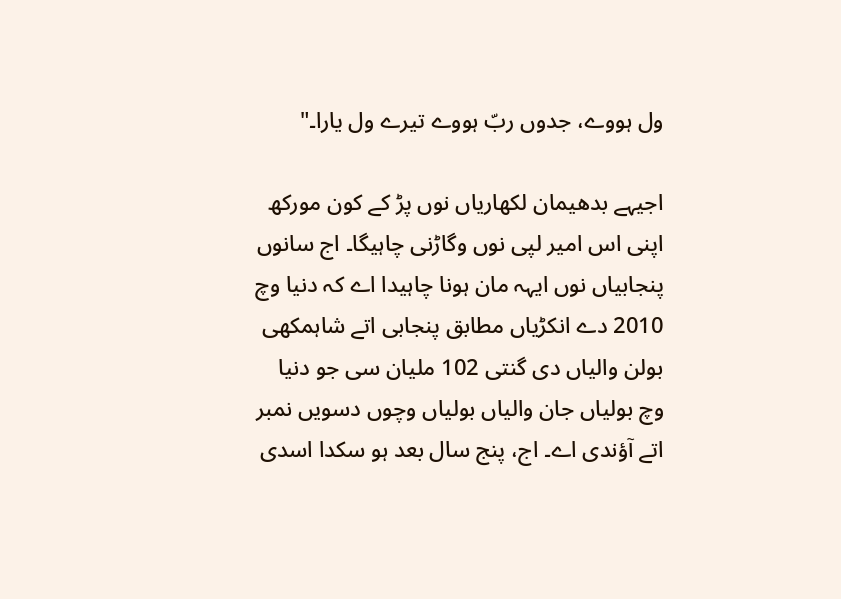ول ہووے، جدوں ربّ ہووے تیرے ول یارا۔"

اجیہے بدھیمان لکھاریاں نوں پڑ کے کون مورکھ اپنی اس امیر لپی نوں وگاڑنی چاہیگا۔ اج سانوں پنجابیاں نوں ایہہ مان ہونا چاہیدا اے کہ دنیا وچ 2010 دے انکڑیاں مطابق پنجابی اتے شاہمکھی بولن والیاں دی گنتی 102 ملیان سی جو دنیا وچ بولیاں جان والیاں بولیاں وچوں دسویں نمبر اتے آؤندی اے۔ اج، پنج سال بعد ہو سکدا اسدی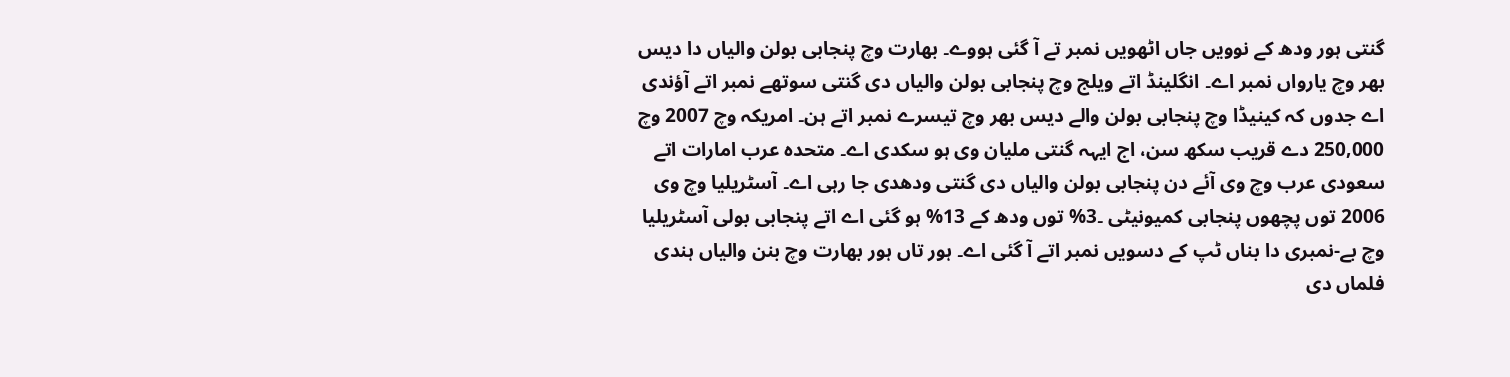گنتی ہور ودھ کے نوویں جاں اٹھویں نمبر تے آ گئی ہووے۔ بھارت وچ پنجابی بولن والیاں دا دیس بھر وچ یارواں نمبر اے۔ انگلینڈ اتے ویلج وچ پنجابی بولن والیاں دی گنتی سوتھے نمبر اتے آؤندی اے جدوں کہ کینیڈا وچ پنجابی بولن والے دیس بھر وچ تیسرے نمبر اتے ہن۔ امریکہ وچ 2007 وچ 250,000 دے قریب سکھ سن، اج ایہہ گنتی ملیان وی ہو سکدی اے۔ متحدہ عرب امارات اتے سعودی عرب وچ وی آئے دن پنجابی بولن والیاں دی گنتی ودھدی جا رہی اے۔ آسٹریلیا وچ وی 2006 توں پچھوں پنجابی کمیونیٹی ۔3% توں ودھ کے 13% ہو گئی اے اتے پنجابی بولی آسٹریلیا وچ بے-نمبری دا بناں ٹپ کے دسویں نمبر اتے آ گئی اے۔ ہور تاں ہور بھارت وچ بنن والیاں ہندی فلماں دی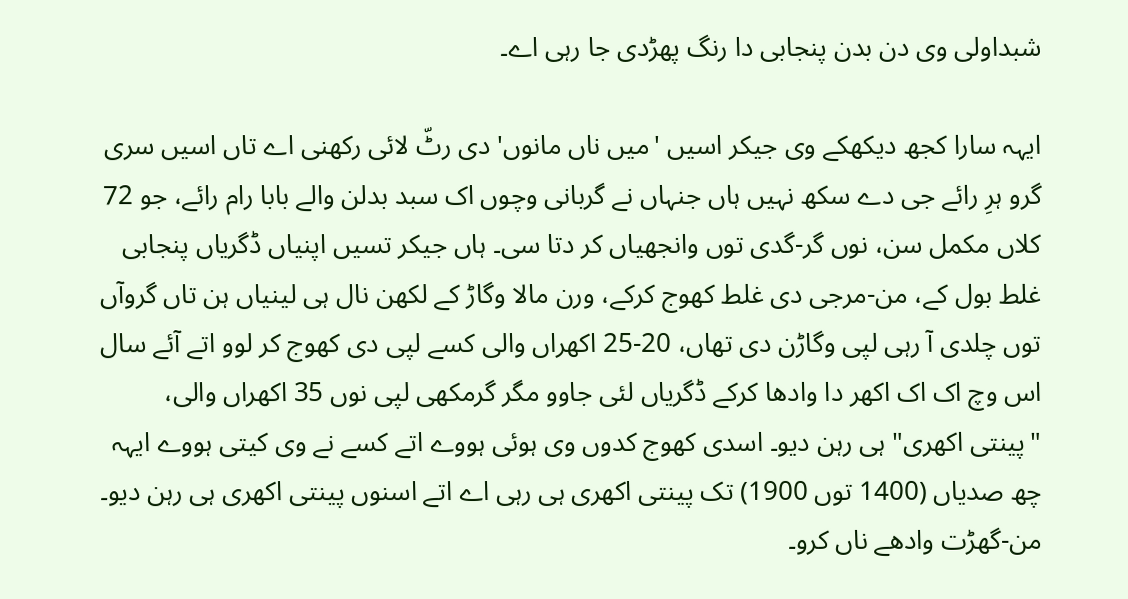شبداولی وی دن بدن پنجابی دا رنگ پھڑدی جا رہی اے۔

ایہہ سارا کجھ دیکھکے وی جیکر اسیں 'میں ناں مانوں' دی رٹّ لائی رکھنی اے تاں اسیں سری گرو ہرِ رائے جی دے سکھ نہیں ہاں جنہاں نے گربانی وچوں اک سبد بدلن والے بابا رام رائے، جو 72 کلاں مکمل سن، نوں گر-گدی توں وانجھیاں کر دتا سی۔ ہاں جیکر تسیں اپنیاں ڈگریاں پنجابی غلط بول کے، من-مرجی دی غلط کھوج کرکے، ورن مالا وگاڑ کے لکھن نال ہی لینیاں ہن تاں گروآں توں چلدی آ رہی لپی وگاڑن دی تھاں، 20-25 اکھراں والی کسے لپی دی کھوج کر لوو اتے آئے سال اس وچ اک اک اکھر دا وادھا کرکے ڈگریاں لئی جاوو مگر گرمکھی لپی نوں 35 اکھراں والی، "پینتی اکھری" ہی رہن دیو۔ اسدی کھوج کدوں وی ہوئی ہووے اتے کسے نے وی کیتی ہووے ایہہ چھ صدیاں (1400 توں 1900) تک پینتی اکھری ہی رہی اے اتے اسنوں پینتی اکھری ہی رہن دیو۔ من-گھڑت وادھے ناں کرو۔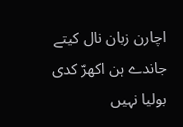اچارن زبان نال کیتے جاندے ہن اکھرّ کدی بولیا نہیں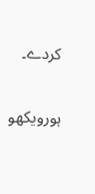کردے۔

ہورویکھو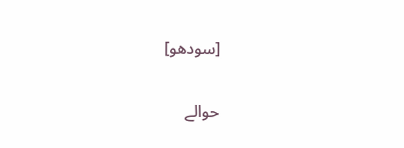[سودھو]

حوالے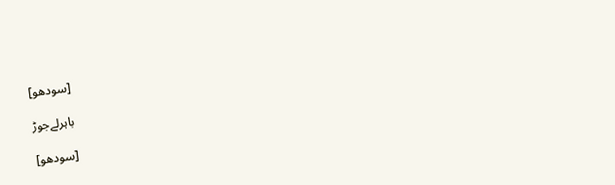[سودھو]

باہرلےجوڑ

[سودھو]